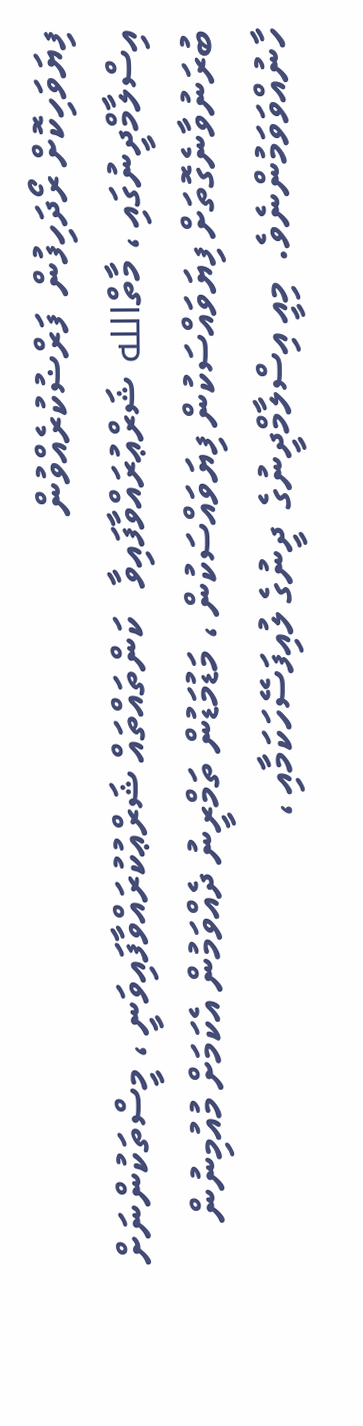ފިޔަވަހިކޮށް ރޯދަހިފުން  ފަރްޟުކުރެއްވުން
އިސްލާމްދީނުގައި ، މާތްالله ޝަރްޢުރައްވާފައިވާ   ކަންތައްތައް ޝަރްޢުކުރައްވާފައިވަނީ ، މީސްތަކުންނަށް ބުރަނުވާނެގޮތަށް ފިޔަވައްސަކުން ފިޔަވައްސަކުން ، މަޑުމަޑުން ތަމްރީނު ދެއްވަމުން އެކަމަށް މުއުމިނުން ހާނުއްވަވަމުންނެވެ.  މިއީ އިސްލާމްދީނުގެ  ދީނުގެ ލުއިފަސޭހަކަމާއި ،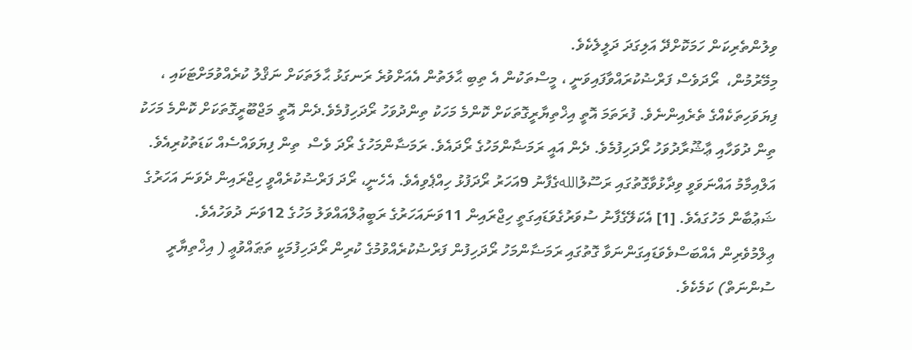ވިލުންތެރިކަން ހަމަކޮށްދޭ އަލިގަދަ ދަލީލެކެވެ.
މިމޭރުމުން،  ރޯދަވެސް ފަރްޟުކުރައްވާފައިވަނީ ، މީސްތަކުން އެ ތިބި ޙާލަތުން އެއަށްވުރެ ރަނގަޅު ޙާލަތަކަށް ނަޤްލު ކުރެއްވުމަށްޓަކައި ، ފިޔަވަހިތަކެއްގެ ތެރެއިންނެވެ. ފުރަތަމަ އޮތީ އިޚްތިޔާރީގޮތަކަށް ކޮންމެ މަހަކު ތިންދުވަހު ރޯދަހިފުމެވެ.ދެން އޮތީ މަޖްބޫރީގޮތަކަށް ކޮންމެ މަހަކު ތިން ދުވަހާއި ޢާޝޫރާދުވަހު ރޯދަހިފުމެވެ. ދެން އައީ ރަމަޟާންމަހުގެ ރޯދައެވެ. ރަމަޟާންމަހުގެ ރޯދަ ވެސް  ތިން ފިޔަވައްސެއް ކަޑަތުކުރިއެވެ.
އަލްއިމާމު އައްނަވަވީ ވިދާޅުވާގޮތުގައި ރަސޫލުاللهގެފާނު 9އަހަރު ރޯދަފުޅު ހިއްޕެވިއެވެ. އެހެނީ، ރޯދަ ފަރްޟުކުރެއްވީ ހިޖްރައިން ދެވަނަ އަހަރުގެ ޝަޢުބާން މަހުގައެވެ. [1] އެކަލޭގެފާނު ސުވަރުގެވަޑައިގަތީ ހިޖްރައިން 11ވަނައަހަރުގެ ރަބީޢުލްއައްވަލު މަހުގެ 12ވަނަ ދުވަހުއެވެ.
ޢިލްމުވެރިން އެއްބަސްވެވަޑައިގަންނަވާ ގޮތުގައި ރަމަޟާންމަހު ރޯދަހިފުން ފަރްޟުކުރެއްވުމުގެ ކުރިން ރޯދަހިފުމަކީ ތަޠައްވުޢީ ( އިޚްތިޔާރީ ސުންނަތް) ކަމެކެވެ.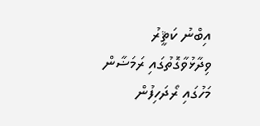އިބްނު ކަޘީރު ވިދާޅުވާގޮތުގައި ރަމަޟާން މަހުގައި ރޯދަހިފުން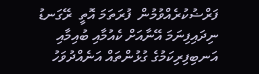ފަރްޟުކުރެއްވުމުން  ފުރަތަމަ އޮތީ  ރޭގަނޑު ނިދައިފިނަމަ އޭނާއަށް ކެއުމާއި ބުއިމާއި އަނބިފިރިކަމުގެ ގުޅުންތައް އަނެއްދުވަހު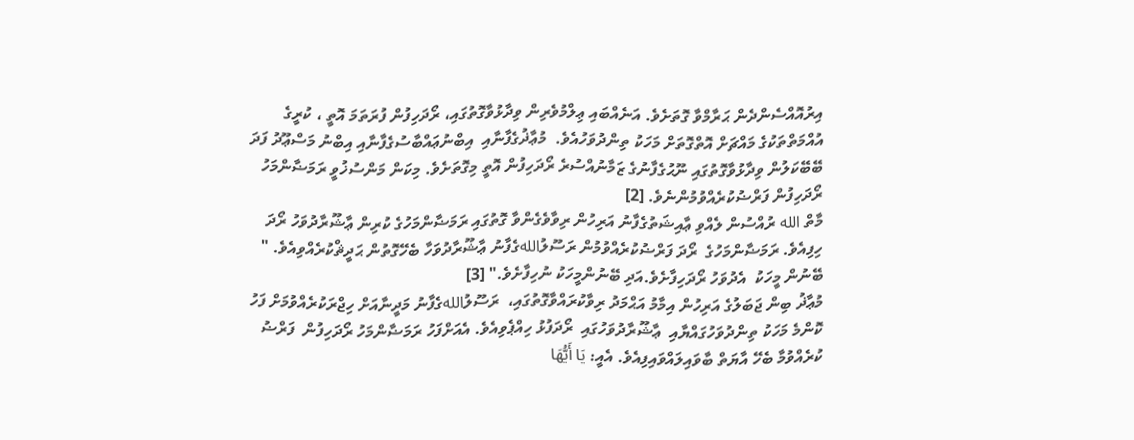އިރުއޮއްސެންދެން ޙަރާމްވާ ގޮތަށެވެ. އަނެއްބައި ޢިލްމުވެރިން ވިދާޅުވާގޮތުގައި، ރޯދަހިފުން ފުރަތަމަ އޮތީ ، ކުރީގެ އުއްމަތްތަކުގެ މައްޗަށް އޮތްގޮތަށް މަހަކު ތިންދުވަހުއެވެ.  މުޢާޛުގެފާނާއި  އިބްނުޢައްބާސުގެފާނާއި އިބްނު މަސްޢޫދު ފަދަ ބޭބޭކަލުން ވިދާޅުވާގޮތުގައި ނޫޙުގެފާނުގެ ޒަމާނުއްސުރެ ރޯދަހިފުން އޮތީ މިގޮތަށެވެ. މިކަން މަންސުޚުވީ ރަމަޟާންމަހު ރޯދަހިފުން ފަރްޟުކުރެއްވުމުންނެވެ. [2]
މާތް الله ރުއްސުން ލެއްވި ޢާއިޝަތުގެފާނު އަރިހުން ރިވާވެގެންވާ ގޮތުގައި ރަމަޟާންމަހުގެ ކުރިން ޢާޝޫރާދުވަހު ރޯދަ ހިފިއެވެ. ރަމަޟާންމަހުގެ  ރޯދަ ފަރްޟުކުރެއްވުމުން ރަސޫލުاللهގެފާނު ޢާޝޫރާދުވަހާ ބެހޭގޮތުން ޙަދީޘްކުރެއްވިއެވެ. " ބޭނުން މީހަކު  އެދުވަހު ރޯދަހިފާށެވެ.އަދި ބޭނުންމީހަކު ނުހިފާށެވެ." [3]
މުޢާޛު ބިން ޖަބަލުގެ އަރިހުން އިމާމު އަޙްމަދު ރިވާކުރައްވާގޮތުގައި،  ރަސޫލުاللهގެފާނު މަދީނާއަށް ހިޖްރަކުރެއްވުމަށް ފަހު ކޮންމެ މަހަކު ތިންދުވަހުގައްޔާއި  ޢާޝޫރާދުވަހުގައި  ރޯދަފުޅު ހިއްޕެވިއެވެ. އެއަށްފަހު ރަމަޟާންމަހު ރޯދަހިފުން  ފަރްޟު ކުރެއްވުމާ ބެހޭ އާޔަތް ބާވައިލައްވައިފިއެވެ. އެއީ: يَا أَيُّهَا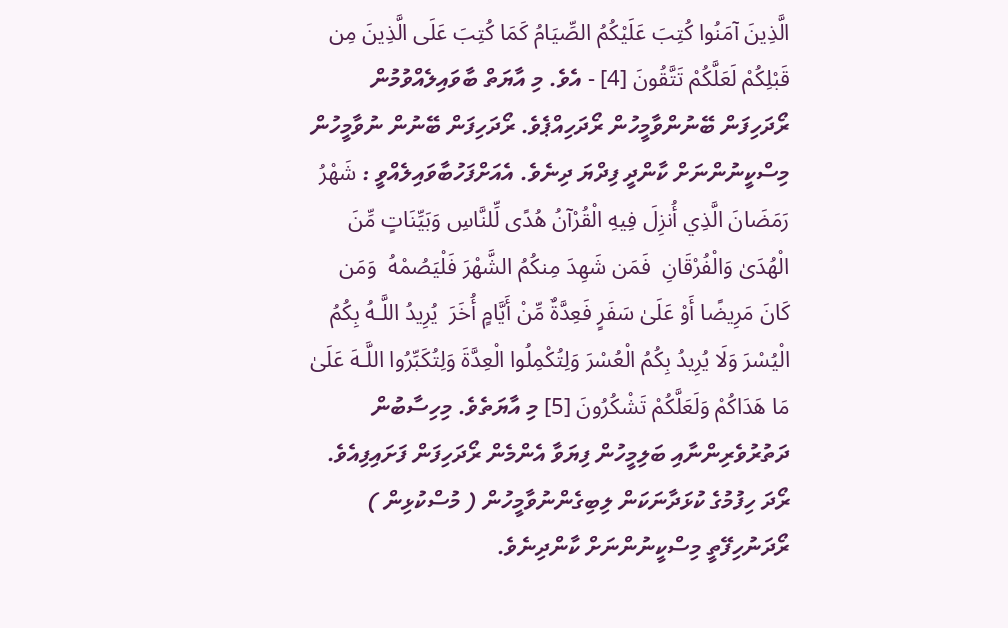الَّذِينَ آمَنُوا كُتِبَ عَلَيْكُمُ الصِّيَامُ كَمَا كُتِبَ عَلَى الَّذِينَ مِن قَبْلِكُمْ لَعَلَّكُمْ تَتَّقُونَ [4] - އެވެ. މި އާޔަތް ބާވައިލެއްވުމުން ރޯދަހިފަން ބޭނުންވާމީހުން ރޯދަހިއްޕެވެ. ރޯދަހިފަން ބޭނުން ނުވާމީހުން މިސްކީނުންނަށް ކާންދީ ފިދްޔަ ދިނެވެ. އެއަށްފަހުބާވައިލެއްވީ : شَهْرُ‌ رَ‌مَضَانَ الَّذِي أُنزِلَ فِيهِ الْقُرْ‌آنُ هُدًى لِّلنَّاسِ وَبَيِّنَاتٍ مِّنَ الْهُدَىٰ وَالْفُرْ‌قَانِ  فَمَن شَهِدَ مِنكُمُ الشَّهْرَ‌ فَلْيَصُمْهُ  وَمَن كَانَ مَرِ‌يضًا أَوْ عَلَىٰ سَفَرٍ‌ فَعِدَّةٌ مِّنْ أَيَّامٍ أُخَرَ‌  يُرِ‌يدُ اللَّـهُ بِكُمُ الْيُسْرَ‌ وَلَا يُرِ‌يدُ بِكُمُ الْعُسْرَ‌ وَلِتُكْمِلُوا الْعِدَّةَ وَلِتُكَبِّرُ‌وا اللَّـهَ عَلَىٰ مَا هَدَاكُمْ وَلَعَلَّكُمْ تَشْكُرُ‌ونَ [5] މި އާޔަތެވެ. މިހިސާބުން ދަތުރުވެރިންނާއި ބަލިމީހުން ފިޔަވާ އެންމެން ރޯދަހިފަން ފަށައިފިއެވެ. ރޯދަ ހިފުމުގެ ކުޅަދާނަކަން ލިބިގެންނުވާމީހުން ( މުސްކުޅިން ) ރޯދަނުހިފޭތީ މިސްކީނުންނަށް ކާންދިނެވެ.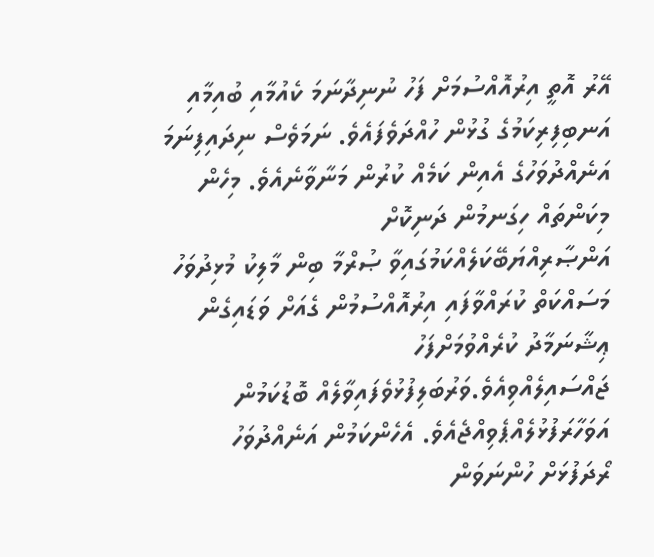އޭރު އޮތީ އިރުއޮއްސުމަށް ފަހު ނުނިދާނަމަ ކެއުމާއި ބުއިމާއި އަނބިފިރިކަމުގެ ގުޅުން ހުއްދަވެފައެވެ. ނަމަވެސް ނިދައިފިނަމަ އަނެއްދުވަހުގެ އެއިން ކަމެއް ކުރުން މަނާވާނެއެވެ. މިހެން މިކަންތައް ހިގަނމުން ދަނިކޮށް އަންޞާރިއްޔަބޭކަލެއްކަމުގައިވާ ޞުރްމާ ބިން މާލިކު މުޅިދުވަހު މަސައްކަތް ކުރައްވާފައި އިރުއޮއްސުމުން ގެއަށް ވަޑައިގެން ޢިޝާނަމާދު ކުރެއްވުމަށްފަހު ޖައްސައިލެއްވިއެވެ.ވަރުބަލިފުޅުވެފައިވާލެއް ބޮޑުކަމުން އަވަހާރަފުޅުލެއްޕެވިއްޖެއެވެ. އެހެންކަމުން އަނެއްދުވަހު ރޯދަފުޅަށް ހުންނަވަން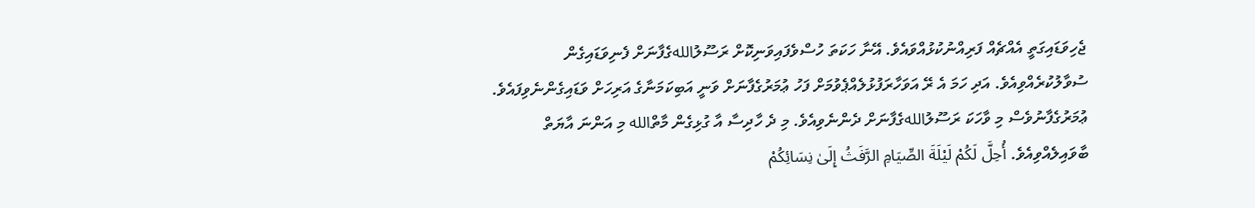ޖެހިވަޑައިގަތީ އެއްޗެއް ފަރިއްނުކުޅުއްވައެވެ. އޭނާ ހަކަތަ ހުސްވެފައިވަނިކޮށް ރަސޫލުاللهގެފާނަށް ފެނިވަޑައިގެން ސުވާލުކުރެއްވިއެވެ. އަދި ހަމަ އެ ރޭ އަވަހާރަފުޅުލެއްޕެވުމަށް ފަހު ޢުމަރުގެފާނަށް ވަނީ އަބިކަމަނާގެ އަރިހަށް ވަޑައިގެންނެވިފައެވެ. ޢުމަރުގެފާނުވެސް މި ވާހަކަ ރަސޫލުاللهގެފާނަށް ދެންނެވިއެވެ. މި ދެ ހާދިސާ އާ ގުޅިގެން މާތްالله މި އަންނަ އާޔަތް ބާވައިލެއްވިއެވެ. أُحِلَّ لَكُمْ لَيْلَةَ الصِّيَامِ الرَّ‌فَثُ إِلَىٰ نِسَائِكُمْ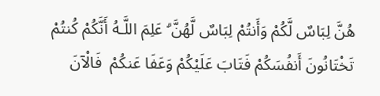هُنَّ لِبَاسٌ لَّكُمْ وَأَنتُمْ لِبَاسٌ لَّهُنَّ ۗ عَلِمَ اللَّـهُ أَنَّكُمْ كُنتُمْ تَخْتَانُونَ أَنفُسَكُمْ فَتَابَ عَلَيْكُمْ وَعَفَا عَنكُمْ  فَالْآنَ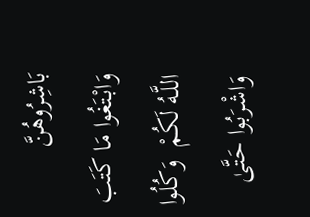بَاشِرُ‌وهُنَّ وَابْتَغُوا مَا كَتَبَ اللَّـهُ لَكُمْ  وَكُلُوا وَاشْرَ‌بُوا حَتَّىٰ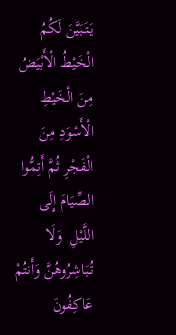يَتَبَيَّنَ لَكُمُ الْخَيْطُ الْأَبْيَضُ مِنَ الْخَيْطِ الْأَسْوَدِ مِنَ الْفَجْرِ‌ ثُمَّ أَتِمُّوا الصِّيَامَ إِلَى اللَّيْلِ  وَلَا تُبَاشِرُ‌وهُنَّ وَأَنتُمْ عَاكِفُونَ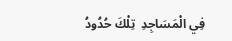فِي الْمَسَاجِدِ  تِلْكَ حُدُودُ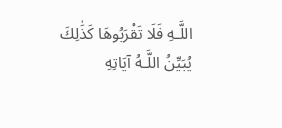اللَّـهِ فَلَا تَقْرَ‌بُوهَا كَذَٰلِكَ يُبَيِّنُ اللَّـهُ آيَاتِهِ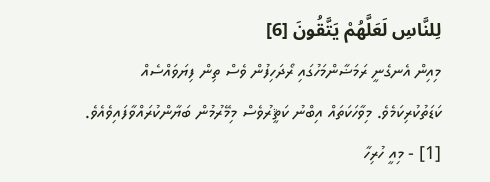لِلنَّاسِ لَعَلَّهُمْ يَتَّقُونَ [6]
މިއިން އެނގެނީ ރަމަޟާންމަހުގައި ރޯދަހިފުން ވެސް ތިން ފިޔަވައްސެއް ކަޑަތުކުރިކަމެވެ. މިވާހަކަތައް އިބްނު ކަޘީރުވެސް މިމޭރުމުން ބަޔާންކުރައްވާފައިވެއެވެ.
[1] - މިއީ ހުރިހާ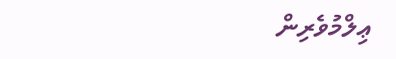ޢިލްމުވެރިން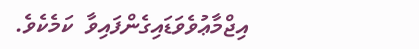އިޖްމާޢުވެވަޑައިގެންފައިވާ  ކަމެކެވެ.